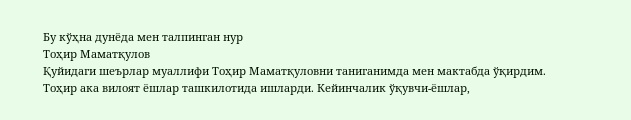Бу кўҳна дунёда мен талпинган нур
Тоҳир Маматқулов
Қуйидаги шеърлар муаллифи Тоҳир Маматқуловни таниганимда мен мактабда ўқирдим. Тоҳир ака вилоят ёшлар ташкилотида ишларди. Кейинчалик ўқувчи-ёшлар,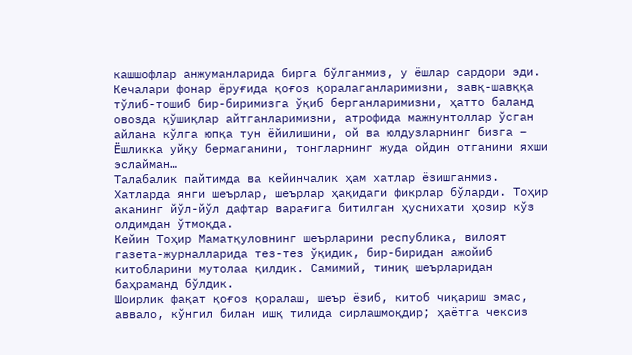кашшофлар анжуманларида бирга бўлганмиз, у ёшлар сардори эди. Кечалари фонар ёруғида қоғоз қоралаганларимизни, завқ-шавққа тўлиб-тошиб бир-биримизга ўқиб берганларимизни, ҳатто баланд овозда қўшиқлар айтганларимизни, атрофида мажнунтоллар ўсган айлана кўлга юпқа тун ёйилишини, ой ва юлдузларнинг бизга – Ёшликка уйқу бермаганини, тонгларнинг жуда ойдин отганини яхши эслайман…
Талабалик пайтимда ва кейинчалик ҳам хатлар ёзишганмиз. Хатларда янги шеърлар, шеърлар ҳақидаги фикрлар бўларди. Тоҳир аканинг йўл-йўл дафтар варағига битилган ҳуснихати ҳозир кўз олдимдан ўтмоқда.
Кейин Тоҳир Маматқуловнинг шеърларини республика, вилоят газета-журналларида тез-тез ўқидик, бир-биридан ажойиб китобларини мутолаа қилдик. Самимий, тиниқ шеърларидан баҳраманд бўлдик.
Шоирлик фақат қоғоз қоралаш, шеър ёзиб, китоб чиқариш эмас, аввало, кўнгил билан ишқ тилида сирлашмоқдир; ҳаётга чексиз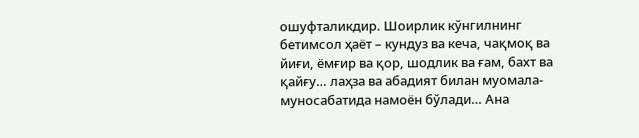ошуфталикдир. Шоирлик кўнгилнинг бетимсол ҳаёт – кундуз ва кеча, чақмоқ ва йиғи, ёмғир ва қор, шодлик ва ғам, бахт ва қайғу… лаҳза ва абадият билан муомала-муносабатида намоён бўлади… Ана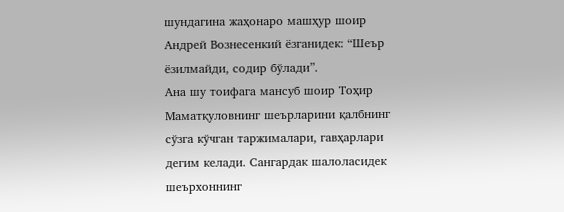шундагина жаҳонаро машҳур шоир Андрей Вознесенкий ёзганидек: “Шеър ёзилмайди, содир бўлади”.
Ана шу тоифага мансуб шоир Тоҳир Маматқуловнинг шеърларини қалбнинг сўзга кўчган таржималари, гавҳарлари дегим келади. Сангардак шалоласидек шеърхоннинг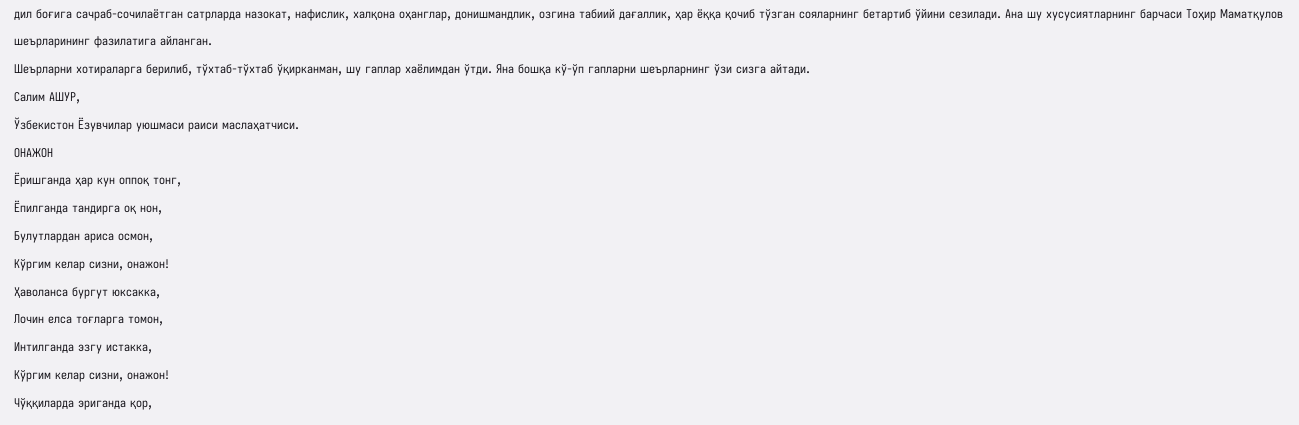дил боғига сачраб-сочилаётган сатрларда назокат, нафислик, халқона оҳанглар, донишмандлик, озгина табиий дағаллик, ҳар ёққа қочиб тўзган сояларнинг бетартиб ўйини сезилади. Ана шу хусусиятларнинг барчаси Тоҳир Маматқулов шеърларининг фазилатига айланган.
Шеърларни хотираларга берилиб, тўхтаб-тўхтаб ўқирканман, шу гаплар хаёлимдан ўтди. Яна бошқа кў-ўп гапларни шеърларнинг ўзи сизга айтади.
Салим АШУР,
Ўзбекистон Ёзувчилар уюшмаси раиси маслаҳатчиси.
ОНАЖОН
Ёришганда ҳар кун оппоқ тонг,
Ёпилганда тандирга оқ нон,
Булутлардан ариса осмон,
Кўргим келар сизни, онажон!
Ҳаволанса бургут юксакка,
Лочин елса тоғларга томон,
Интилганда эзгу истакка,
Кўргим келар сизни, онажон!
Чўққиларда эриганда қор,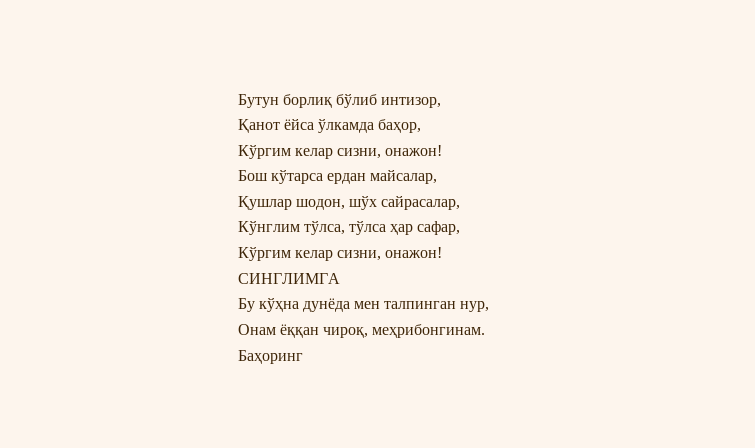Бутун борлиқ бўлиб интизор,
Қанот ёйса ўлкамда баҳор,
Кўргим келар сизни, онажон!
Бош кўтарса ердан майсалар,
Қушлар шодон, шўх сайрасалар,
Кўнглим тўлса, тўлса ҳар сафар,
Кўргим келар сизни, онажон!
СИНГЛИМГА
Бу кўҳна дунёда мен талпинган нур,
Онам ёққан чироқ, меҳрибонгинам.
Баҳоринг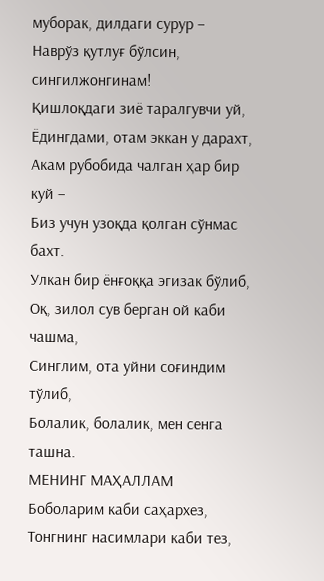муборак, дилдаги сурур –
Наврўз қутлуғ бўлсин, сингилжонгинам!
Қишлоқдаги зиё таралгувчи уй,
Ёдингдами, отам эккан у дарахт,
Акам рубобида чалган ҳар бир куй –
Биз учун узоқда қолган сўнмас бахт.
Улкан бир ёнғоққа эгизак бўлиб,
Оқ, зилол сув берган ой каби чашма,
Синглим, ота уйни соғиндим тўлиб,
Болалик, болалик, мен сенга ташна.
МЕНИНГ МАҲАЛЛАМ
Боболарим каби саҳархез,
Тонгнинг насимлари каби тез,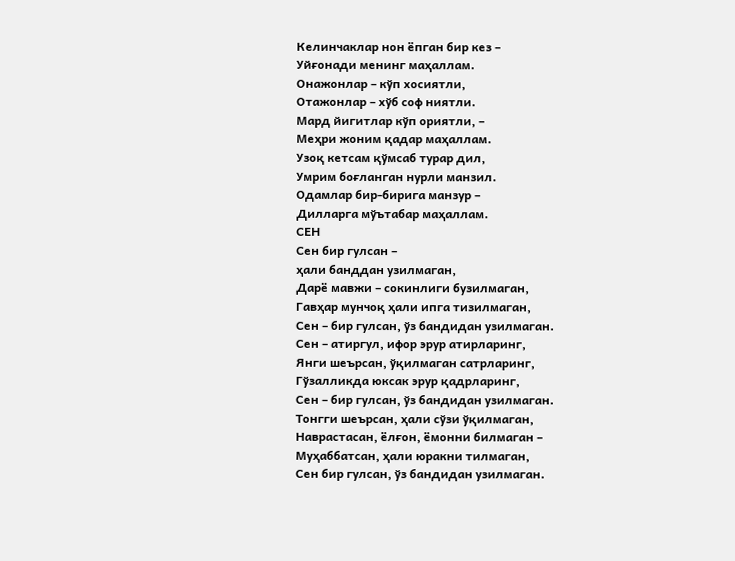Келинчаклар нон ёпган бир кез –
Уйғонади менинг маҳаллам.
Онажонлар – кўп хосиятли,
Отажонлар – хўб соф ниятли.
Мард йигитлар кўп ориятли, –
Меҳри жоним қадар маҳаллам.
Узоқ кетсам қўмсаб турар дил,
Умрим боғланган нурли манзил.
Одамлар бир-бирига манзур –
Дилларга мўътабар маҳаллам.
СЕН
Сен бир гулсан –
ҳали банддан узилмаган,
Дарё мавжи – сокинлиги бузилмаган,
Гавҳар мунчоқ ҳали ипга тизилмаган,
Сен – бир гулсан, ўз бандидан узилмаган.
Сен – атиргул, ифор эрур атирларинг,
Янги шеърсан, ўқилмаган сатрларинг,
Гўзалликда юксак эрур қадрларинг,
Сен – бир гулсан, ўз бандидан узилмаган.
Тонгги шеърсан, ҳали сўзи ўқилмаган,
Наврастасан, ёлғон, ёмонни билмаган –
Муҳаббатсан, ҳали юракни тилмаган,
Сен бир гулсан, ўз бандидан узилмаган.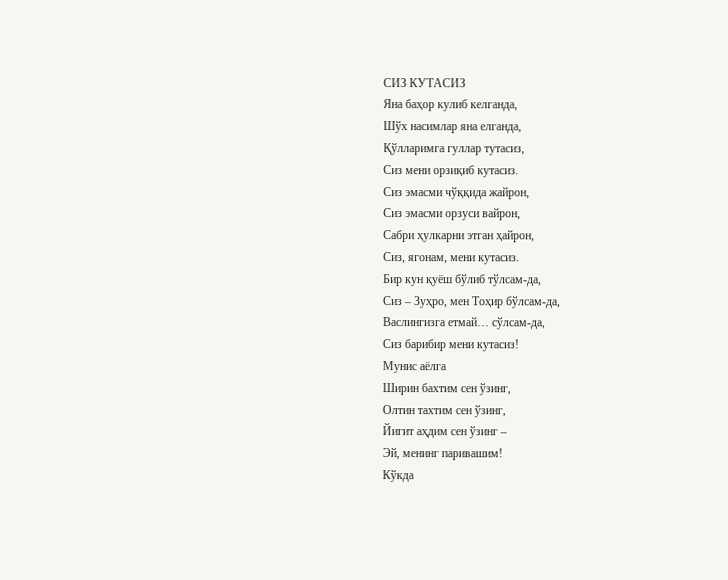СИЗ КУТАСИЗ
Яна баҳор кулиб келганда,
Шўх насимлар яна елганда,
Қўлларимга гуллар тутасиз,
Сиз мени орзиқиб кутасиз.
Сиз эмасми чўққида жайрон,
Сиз эмасми орзуси вайрон,
Сабри ҳулкарни этган ҳайрон,
Сиз, ягонам, мени кутасиз.
Бир кун қуёш бўлиб тўлсам-да,
Сиз – Зуҳро, мен Тоҳир бўлсам-да,
Васлингизга етмай… сўлсам-да,
Сиз барибир мени кутасиз!
Мунис аёлга
Ширин бахтим сен ўзинг,
Олтин тахтим сен ўзинг,
Йигит аҳдим сен ўзинг –
Эй, менинг паривашим!
Кўкда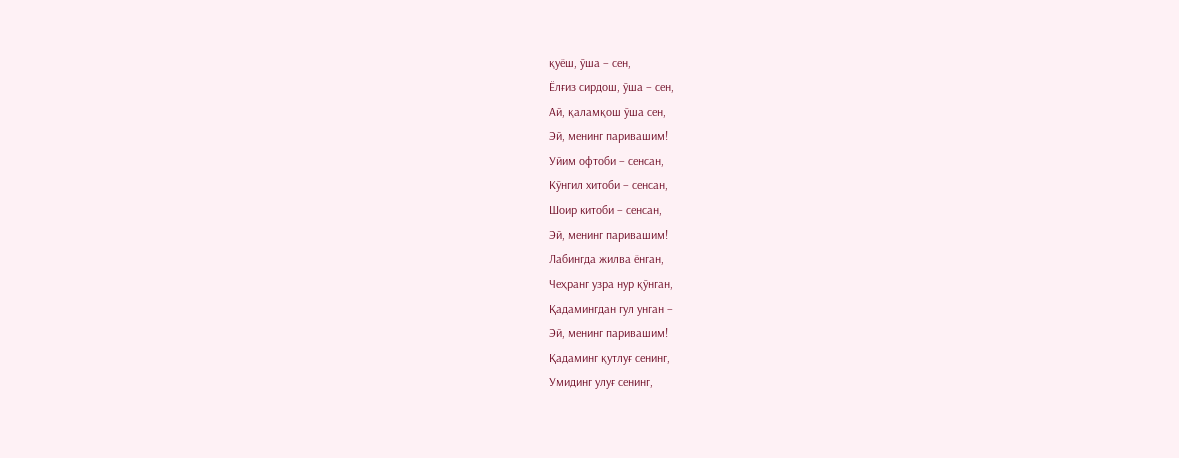қуёш, ўша – сен,
Ёлғиз сирдош, ўша – сен,
Ай, қаламқош ўша сен,
Эй, менинг паривашим!
Уйим офтоби – сенсан,
Кўнгил хитоби – сенсан,
Шоир китоби – сенсан,
Эй, менинг паривашим!
Лабингда жилва ёнган,
Чеҳранг узра нур қўнган,
Қадамингдан гул унган –
Эй, менинг паривашим!
Қадаминг қутлуғ сенинг,
Умидинг улуғ сенинг,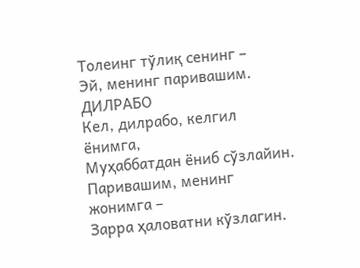Толеинг тўлиқ сенинг –
Эй, менинг паривашим.
ДИЛРАБО
Кел, дилрабо, келгил ёнимга,
Муҳаббатдан ёниб сўзлайин.
Паривашим, менинг жонимга –
Зарра ҳаловатни кўзлагин.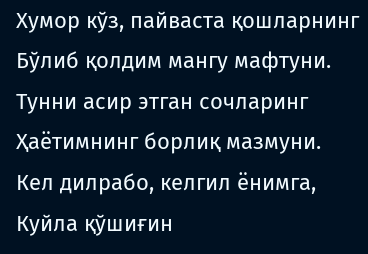Хумор кўз, пайваста қошларнинг
Бўлиб қолдим мангу мафтуни.
Тунни асир этган сочларинг
Ҳаётимнинг борлиқ мазмуни.
Кел дилрабо, келгил ёнимга,
Куйла қўшиғин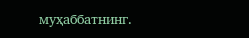муҳаббатнинг.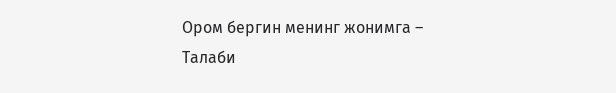Ором бергин менинг жонимга –
Талаби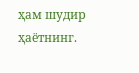ҳам шудир ҳаётнинг.